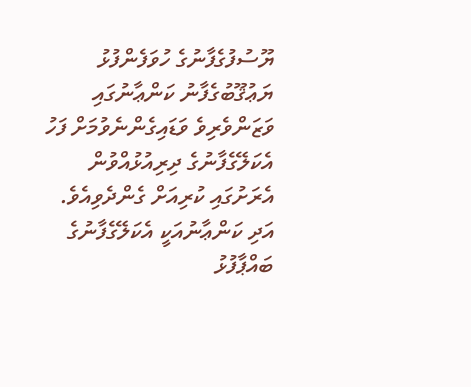ޔޫސުފުގެފާނުގެ ހުވަފެންފުޅު
ޔަޢުޤޫބުގެފާނު ކަންޢާނުގައި ވަޒަންވެރިވެ ވަޑައިގެންނެވުމަށް ފަހު އެކަލޭގެފާނުގެ ދިރިއުޅުއްވުން އެރަށުގައި ކުރިއަށް ގެންދެވިއެވެ. އަދި ކަންޢާނުއަކީ އެކަލޭގެފާނުގެ ބައްޕާފުޅު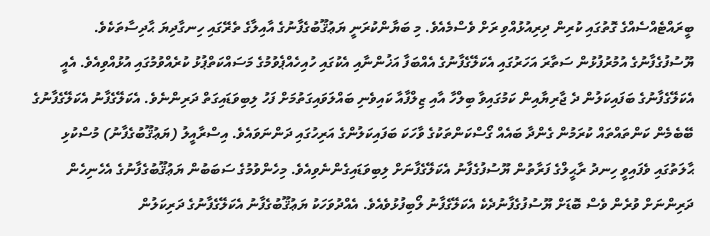ބީރައްޓެއްސެއްގެ ގޮތުގައި ކުރިން ދިރިއުޅުއްވި ރަށް ވެސްމެއެވެ. މި ބަޔާންކުރަނީ ޔަޢުޤޫބުގެފާނުގެ އާއިލާގެ ތެރޭގައި ހިނގާދިޔަ ޙާދިސާތަކެވެ.
ޔޫސުފުގެފާނުގެ އުމުރުފުޅުން ސަތާރަ އަހަރުގައި އެކަލޭގެފާނުގެ އެއްބަފާ އަޚުންނާއި އެކުގައި ހުއިހެއްޕެވުމުގެ މަސައްކަތްޕުޅު ކުރެއްވުމުގައި އުޅުއްވިއެވެ. އެއީ އެކަލޭގެފާނުގެ ބަފައިކަލުން ދެ ޖާރިޔާއިން ކަމުގައިވާ ބިލްހާ އާއި ޒިލްފާއާ ކައިވެނި ބައްލަވައިގަތުމަށް ފަހު ލިބިވަޑައިގަތް ދަރިންނެވެ. އެކަލޭގެފާނު އެކަލޭގެފާނުގެ ބޭބެމެން ކަންތައްތައް ކުރަމުން ގެންދާ ބައެއް ގޯސްކަންތަކުގެ ވާހަކަ ބަފައިކަލުންގެ އަރިހުގައި ދަންނަވައެވެ. އިސްރާއީލު (ޔަޢުޤޫބުގެފާނު) މުސްކުޅި ޙާލަތުގައި ވެފައިވީ ހިނދު ރާޙީލްގެ ފަރާތުން ޔޫސުފުގެފާނު އެކަލޭގެފާނަށް ލިބިވަޑައިގެންނެވިއެވެ. މިހެންވުމުގެ ސަބަބުން ޔަޢުޤޫބުގެފާނުގެ އެހެނިހެން ދަރިންނަށް ވުރެން ވެސް ބޮޑަށް ޔޫސުފުގެފާނުދެކެ އެކަލޭގެފާނު ލޯބިފުޅުވެއެވެ. އެއްދުވަހަކު ޔަޢުޤޫބުގެފާނު އެކަލޭގެފާނުގެ ދަރިކަލުން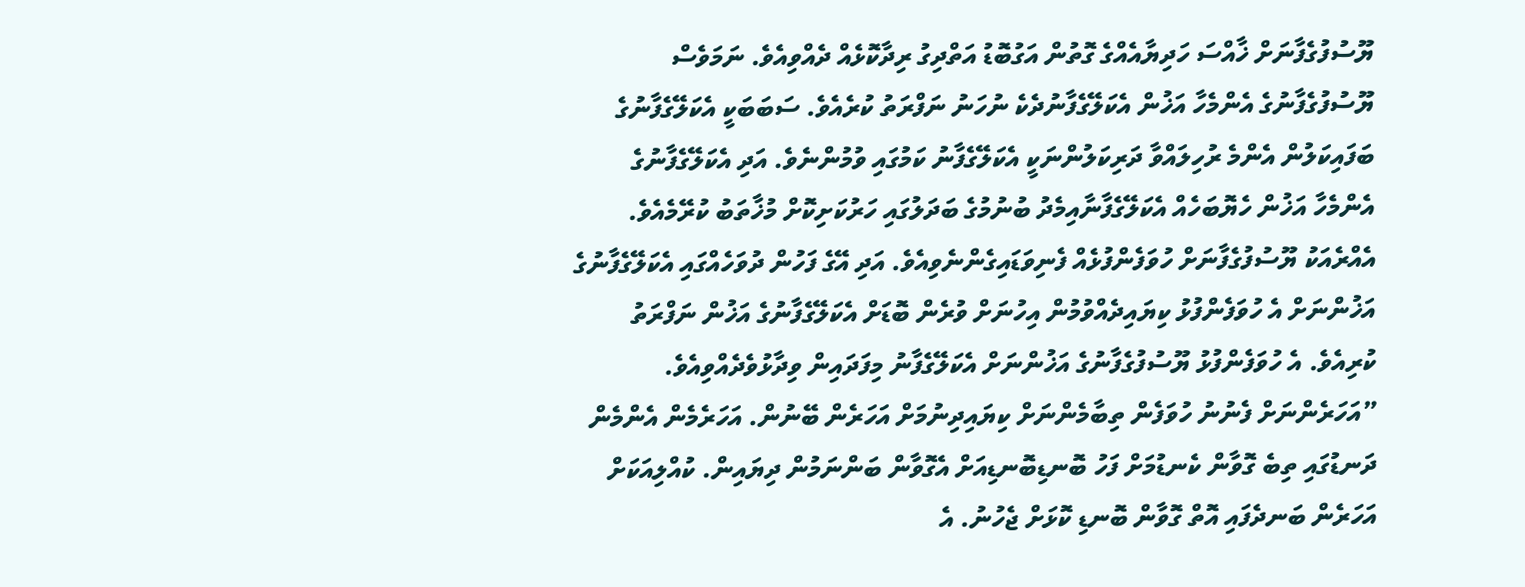ޔޫސުފުގެފާނަށް ޚާއްސަ ހަދިޔާއެއްގެ ގޮތުން އަގުބޮޑު އަތްދިގު ރިދާކޮޅެއް ދެއްވިއެވެ. ނަމަވެސް ޔޫސުފުގެފާނުގެ އެންމެހާ އަޚުން އެކަލޭގެފާނުދެކެ ނުހަނު ނަފްރަތު ކުރެއެވެ. ސަބަބަކީ އެކަލޭގެފާނުގެ ބަފައިކަލުން އެންމެ ރުހިލައްވާ ދަރިކަލުންނަކީ އެކަލޭގެފާނު ކަމުގައި ވުމުންނެވެ. އަދި އެކަލޭގެފާނުގެ އެންމެހާ އަޚުން ހެޔޮބަހެއް އެކަލޭގެފާނާއިމެދު ބުނުމުގެ ބަދަލުގައި ހަރުކަށިކޮށް މުޚާތަބު ކުރޭމެއެވެ.
އެއްރެއަކު ޔޫސުފުގެފާނަށް ހުވަފެންފުޅެއް ފެނިވަޑައިގެންނެވިއެވެ. އަދި އޭގެ ފަހުން ދުވަހެއްގައި އެކަލޭގެފާނުގެ އަޚުންނަށް އެ ހުވަފެންފުޅު ކިޔައިދެއްވުމުން އިހުނަށް ވުރެން ބޮޑަށް އެކަލޭގެފާނުގެ އަޚުން ނަފްރަތު ކުރިއެވެ. އެ ހުވަފެންފުޅު ޔޫސުފުގެފާނުގެ އަޚުންނަށް އެކަލޭގެފާނު މިފަދައިން ވިދާޅުވެދެއްވިއެވެ. ”އަހަރެންނަށް ފެނުނު ހުވަފެން ތިބާމެންނަށް ކިޔައިދިނުމަށް އަހަރެން ބޭނުން. އަހަރެމެން އެންމެން ދަނޑުގައި ތިބެ ގޮވާން ކެނޑުމަށް ފަހު ބޮނޑިބޮނޑިއަށް އެގޮވާން ބަންނަމުން ދިޔައިން. ކުއްލިއަކަށް އަހަރެން ބަނދެފައި އޮތް ގޮވާން ބޮނޑި ކޮޅަށް ޖެހުނު. އެ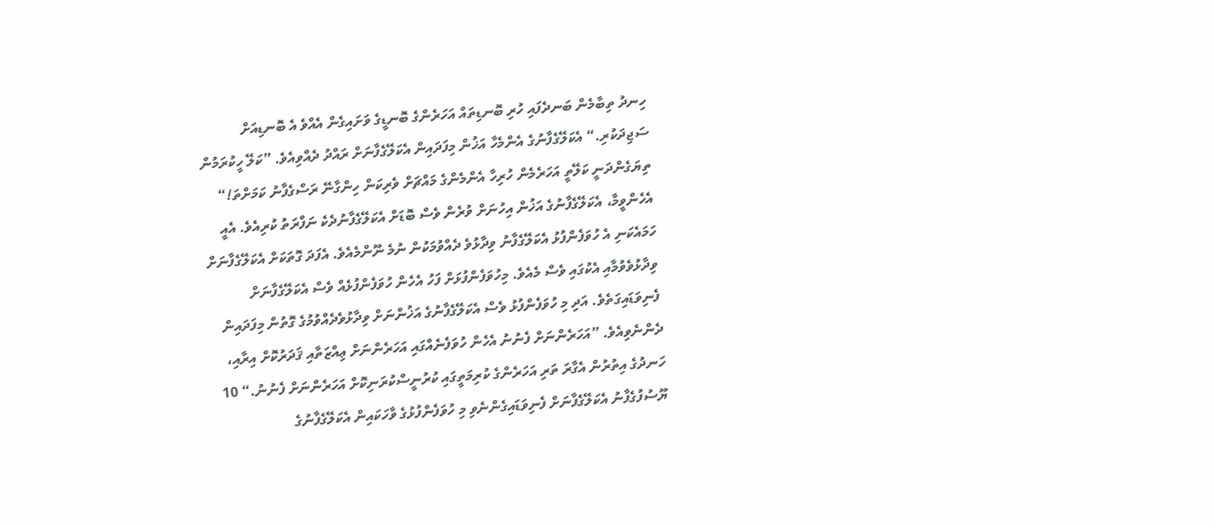ހިނދު ތިބާމެން ބަނދެފައި ހުރި ބޮނޑިތައް އަހަރެންގެ ބޮނޑީގެ ވަށައިގެން އެއްވެ އެ ބޮނޑިއަށް ސަޖިދަކުރި.“ އެކަލޭގެފާނުގެ އެންމެހާ އަޚުން މިފަދައިން އެކަލޭގެފާނަށް ރައްދު ދެއްވިއެވެ. ”ކަލޭ ހީކުރަމުން ތިޔަގެންދަނީ ކަލޭތީ އަހަރެމެން ހުރިހާ އެންމެންގެ މައްޗަށް ވެރިކަން ހިންގާނޭ ރަސްގެފާނު ކަމަށްތަ!“ އެހެންވީމާ، އެކަލޭގެފާނުގެ އަޚުން އިހުނަށް ވުރެން ވެސް ބޮޑަށް އެކަލޭގެފާނުދެކެ ނަފްރަތު ކުރިއެވެ. އެއީ ހަމައެކަނި އެ ހުވަފެންފުޅު އެކަލޭގެފާނު ވިދާޅުވެ ދެއްވުމަކުން ނުމެ ނޫންމެއެވެ. އެފަދަ ގޮތަކަށް އެކަލޭގެފާނަށް ވިދާޅުވެވުމާއި އެކުގައި ވެސް މެއެވެ. މިހުވަފެންފުޅަށް ފަހު އެހެން ހުވަފެންފުޅެއް ވެސް އެކަލޭގެފާނަށް ފެނިވަޑައިގަތެވެ. އަދި މި ހުވަފެންފުޅު ވެސް އެކަލޭގެފާނުގެ އަޚުންނަށް ވިދާޅުވެދެއްވުމުގެ ގޮތުން މިފަދައިން ދެންނެވިއެވެ. ”އަހަރެންނަށް ފެނުނު އެހެން ހުވަފެނެއްގައި އަހަރެންނަށް ޢިއްޒަތާއި ޤަދަރުކޮށް އިރާއި، ހަނދުގެ އިތުރުން އެގާރަ ތަރި އަހަރެންގެ ކުރިމަތީގައި ކުރުނީސްކުރަނިކޮށް އަހަރެންނަށް ފެނުނު.“ 10 ޔޫސުފުގެފާނު އެކަލޭގެފާނަށް ފެނިވަޑައިގެންނެވި މި ހުވަފެންފުޅުގެ ވާހަކައިން އެކަލޭގެފާނުގެ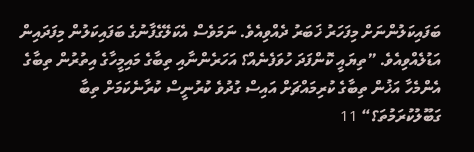ބަފައިކަލުންނަށް މިފަހަރު ޚަބަރު ދެއްވިއެވެ. ނަމަވެސް އެކަލޭގެފާނުގެ ބަފައިކަލުން މިފަދައިން އަޑުލެއްވިއެވެ. ”ތިޔައީ ކޮންފަދަ ހުވަފެނެއް؟ އަހަރެންނާއި ތިބާގެ މައިމީހާގެ އިތުރުން ތިބާގެ އެންމެހާ އަޚުން ތިބާގެ ކުރިމައްޗަށް އައިސް ގުދުވެ ކުރުނީސް ކުރާނެކަމަށް ތިބާ ގަބޫލުކުރަމުތަ؟“ 11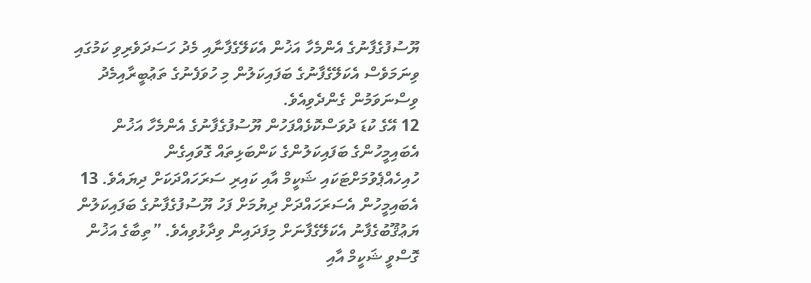ޔޫސުފުގެފާނުގެ އެންމެހާ އަޚުން އެކަލޭގެފާނާއި މެދު ހަސަދަވެރިވި ކަމުގައި ވިނަމަވެސް އެކަލޭގެފާނުގެ ބަފައިކަލުން މި ހުވަފެނުގެ ތަޢުބީރާއިމެދު ވިސްނަވަމުން ގެންދެވިއެވެ.
12 އޭގެ ކުޑަ ދުވަސްކޮޅެއްފަހުން ޔޫސުފުގެފާނުގެ އެންމެހާ އަޚުން އެބައިމީހުންގެ ބަފައިކަލުންގެ ކަންބަޅިތައް ގޮވައިގެން ހުއިހެއްޕެވުމަށްޓަކައި ޝަކީމް އާއި ކައިރި ސަރަހައްދަކަށް ދިޔައެވެ. 13 އެބައިމީހުން އެސަރަހައްދަށް ދިޔުމަށް ފަހު ޔޫސުފުގެފާނުގެ ބަފައިކަލުން ޔަޢުޤޫބުގެފާނު އެކަލޭގެފާނަށް މިފަދައިން ވިދާޅުވިއެވެ. ”ތިބާގެ އަޚުން ގޮސްވީ ޝަކީމް އާއި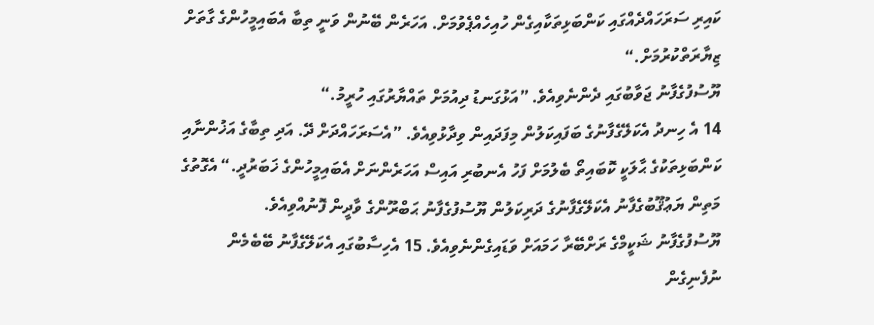ކައިރި ސަރަހައްދެއްގައި ކަންބަޅިތަކާއިގެން ހުއިހެއްޕެވުމަށް. އަހަރެން ބޭނުން ވަނީ ތިބާ އެބައިމީހުންގެ ގާތަށް ޒިޔާރަތްކުރުމަށް.“
ޔޫސުފުގެފާނު ޖަވާބުގައި ދެންނެވިއެވެ. ”އަޅުގަނޑު ދިއުމަށް ތައްޔާރުގައި ހުރީމު.“
14 އެ ހިނދު އެކަލޭގެފާނުގެ ބަފައިކަލުން މިފަދައިން ވިދާޅުވިއެވެ. ”އެސަރަހައްދަށް ދޭ. އަދި ތިބާގެ އަޚުންނާއި ކަންބަޅިތަކުގެ ޙާލަކީ ކޮބައިތޯ ބެލުމަށް ފަހު އެނބުރި އައިސް އަހަރެންނަށް އެބައިމީހުންގެ ޚަބަރުދީ.“ އެގޮތުގެ މަތިން ޔަޢުޤޫބުގެފާނު އެކަލޭގެފާނުގެ ދަރިކަލުން ޔޫސުފުގެފާނު ޙަބްރޫންގެ ވާދީން ފޮނުއްވިއެވެ.
ޔޫސުފުގެފާނު ޝަކީމްގެ ރަށްބޭރާ ހަމައަށް ވަޑައިގެންނެވިއެވެ. 15 އެހިސާބުގައި އެކަލޭގެފާނު ބޭބެމެން ނުފެނިގެން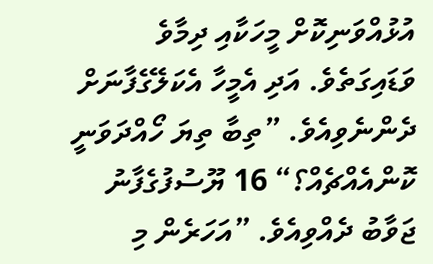އުޅުއްވަނިކޮށް މީހަކާއި ދިމާވެ ވަޑައިގަތެވެ. އަދި އެމީހާ އެކަލޭގެފާނަށް ދެންނެވިއެވެ. ”ތިބާ ތިޔަ ހޯއްދަވަނީ ކޮންއެއްޗެއް؟“ 16 ޔޫސުފުގެފާނު ޖަވާބު ދެއްވިއެވެ. ”އަހަރެން މި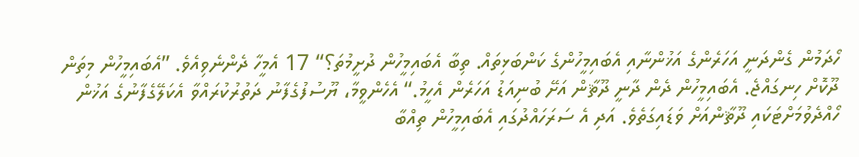ހޯދަމުން ގެންދަނީ އަހަރެންގެ އަޚުންނާއި އެބައިމީހުންގެ ކަންބަޅިތައް. ތިބާ އެބައިމީހުން ދުށީމުތަ؟“ 17 އެމީހާ ދެންނެވިއެވެ. ”އެބައިމީހުން މިތަން ދޫކޮށް ހިނގައްޖެ. އެބައިމީހުން ދެން ދާނީ ދޫޘާން އަށޭ ބުނިއަޑު އަހަރެން އެހީމު.“ އެހެންވީމާ، ޔޫސުފުގެފާނު ދަތުރުކުރައްވާ އެކަލޭގެފާނުގެ އަޚުން ހޯއްދެވުމަށްޓަކައި ދޫޘާންއަށް ވަޑައިގަތެވެ. އަދި އެ ސަރަހައްދުގައި އެބައިމީހުން ތިއްބާ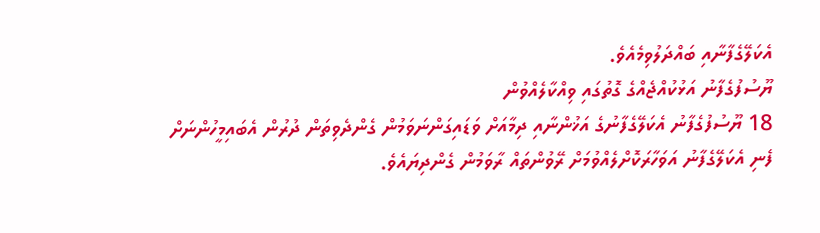އެކަލޭގެފާނާއި ބައްދަލުވިމެއެވެ.
ޔޫސުފުގެފާނު އަޅުކުއްޖެއްގެ ގޮތުގައި ވިއްކާލެއްވުން
18 ޔޫސުފުގެފާނު އެކަލޭގެފާނުގެ އަޚުންނާއި ދިމާއަށް ވަޑައިގަންނަވަމުން ގެންދެވިތަން ދުރުން އެބައިމީހުންނަށް ފެނި އެކަލޭގެފާނު އަވަހާރަކޮށްލެއްވުމަށް ރޭވުންތައް ރާވަމުން ގެންދިޔައެވެ.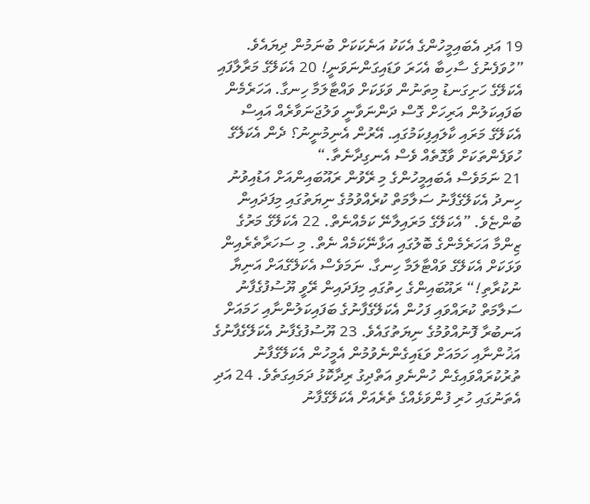19 އަދި އެބައިމީހުންގެ އެކަކު އަނެކަކަށް ބުނަމުން ދިޔައެވެ. ”ހުވަފެނުގެ ސާހިބާ އެހަރަ ވަޑައިގަންނަވަނީ! 20 އެކަލޭގެ މަރާލާފައި އެކަލޭގެ ހަށިގަނޑު މިތަނުން ވަޅަކަށް ވައްޓާލަމާ ހިނގާ. އަހަރެމެން ބަފައިކަލުން އަރިހަށް ގޮސް ދަންނަވާނީ ވަލުޖަނަވާރެއް އައިސް އެކަލޭގެ މަރައި ކާލައިފިކަމުގައި. އޭރުން އެނިމުނީނު؟ ދެން އެކަލޭގެ ހުވަފެންތަކަށް ވާގޮތެއް ވެސް އެނގިދާނެތާ.“
21 ނަމަވެސް އެބައިމީހުންގެ މި ރޭވުން ރައޫބައިންއަށް އަޑުއިވުނު ހިނދު އެކަލޭގެފާނު ސަލާމަތް ކުރެއްވުމުގެ ނިޔަތުގައި މިފަދައިން ބުންޏެވެ. ”އެކަލޭގެ މަރައިލާނޭ ކަމެއްނެތް. 22 އެކަލޭގެ މަރުގެ ޒިންމާ އަހަރެމެންގެ ބޮލުގައި އަޅާނޭކަމެއް ނެތް. މި ސަހަރާތެރެއިން ވަޅަކަށް އެކަލޭގެ ވައްޓާލަމާ ހިނގާ. ނަމަވެސް އެކަލޭގެއަށް އަނިޔާ ނުކުރާތި!“ ރައޫބައިންގެ ހިތުގައި މިފަދައިން ރޭވީ ޔޫސުފުގެފާނު ސަލާމަތް ކުރައްވައި ފަހުން އެކަލޭގެފާނުގެ ބަފައިކަލުންނާއި ހަމައަށް އަނބުރާ ފޮނުއްވުމުގެ ނިޔަތުގައެވެ. 23 ޔޫސުފުގެފާނު އެކަލޭގެފާނުގެ އަޚުންނާއި ހަމައަށް ވަޑައިގެންނެވުމުން އެމީހުން އެކަލޭގެފާނު ތުރުކުރައްވައިގެން ހުންނެވި އަތްދިގު ރިދާކޮޅު ދަމައިގަތެވެ. 24 އަދި އެތަނުގައި ހުރި ފުންވަޅެއްގެ ތެރެއަށް އެކަލޭގެފާނު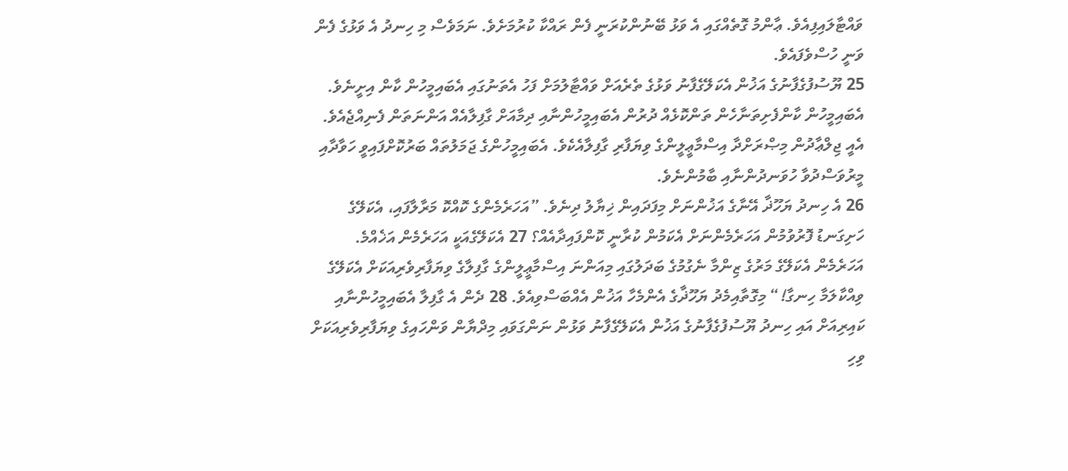ވައްޓާލައިފިއެވެ. ޢާންމު ގޮތެއްގައި އެ ވަޅު ބޭނުންކުރަނީ ފެން ރައްކާ ކުރުމަށެވެ. ނަމަވެސް މި ހިނދު އެ ވަޅުގެ ފެން ވަނީ ހުސްވެފައެވެ.
25 ޔޫސުފުގެފާނުގެ އަޚުން އެކަލޭގެފާނު ވަޅުގެ ތެރެއަށް ވައްޓާލުމަށް ފަހު އެތަނުގައި އެބައިމީހުން ކާން އިށީނެވެ. އެބައިމީހުން ކާންފެށިތަނާހެން ތަންކޮޅެއް ދުރުން އެބައިމީހުންނާއި ދިމާއަށް ގާފިލާއެއް އަންނަތަން ފެނިއްޖެއެވެ. އެއީ ޖިލްޢާދުން މިޞްރަށްދާ އިސްމާޢީލީންގެ ވިޔަފާރި ގާފިލާއެކެވެ. އެބައިމީހުންގެ ޖަމަލުތައް ބަރުކޮށްފައިވީ ހަވާދާއި މީރުވަސްދުވާ ހުވަނދުންނާއި ބާމުންނެވެ.
26 އެ ހިނދު ޔަހޫޛާ އޭނާގެ އަޚުންނަށް މިފަދައިން ޚިޔާލު ދިނެވެ. ”އަހަރެމެންގެ ކޮއްކޮ މަރާލާފައި، އެކަލޭގެ ހަށިގަނޑު ފޮރުވުމުން އަހަރެމެންނަށް އެކަމުން ކުރާނީ ކޮންފައިދާއެއް؟ 27 އެކަލޭގެއަކީ އަހަރެމެން އަޚެއްމެ. އަހަރެމެން އެކަލޭގެ މަރުގެ ޒިންމާ ނެގުމުގެ ބަދަލުގައި މިއަންނަ އިސްމާޢީލީންގެ ގާފިލާގެ ވިޔަފާރިވެރިއަކަށް އެކަލޭގެ ވިއްކާލަމާ ހިނގާ!“ މިގޮތާއިމެދު ޔަހޫޛާގެ އެންމެހާ އަޚުން އެއްބަސްވިއެވެ. 28 ދެން އެ ގާފިލާ އެބައިމީހުންނާއި ކައިރިއަށް އައި ހިނދު ޔޫސުފުގެފާނުގެ އަޚުން އެކަލޭގެފާނު ވަޅުން ނަންގަވައި މިދްޔާން ވަންހައިގެ ވިޔަފާރިވެރިއަކަށް ވިހި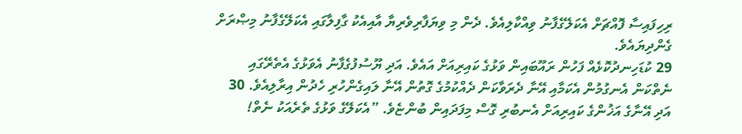ރިހިފައިސާ ފޮއްޗަށް އެކަލޭގެފާނު ވިއްކާލިއެވެ. ދެން މި ވިޔަފާރިވެރިޔާ އާއިއެކު ގާފިލާގައި އެކަލޭގެފާނު މިޞްރަށް ގެންދިޔައެވެ.
29 ކުޑަހިނދުކޮޅެއް ފަހުން ރައޫބައިން ވަޅުގެ ކައިރިއަށް އައެވެ. އަދި ޔޫސުފުގެފާނު އެވަޅުގެ އެތެރޭގައި ނެތްކަން އެނގުމުން އެކަމާއި އޭނާ ދެރަވާކަން ދެއްކުމުގެ ގޮތުން އޭނާ ލައިގެންހުރި ހެދުން އިރާލިއެވެ. 30 އަދި އޭނާގެ އަޚުންގެ ކައިރިއަށް އެނބުރި ގޮސް މިފަދައިން ބުންޏެވެ. ”އެކަލޭގެ ވަޅުގެ ތެރެއަކު ނެތް!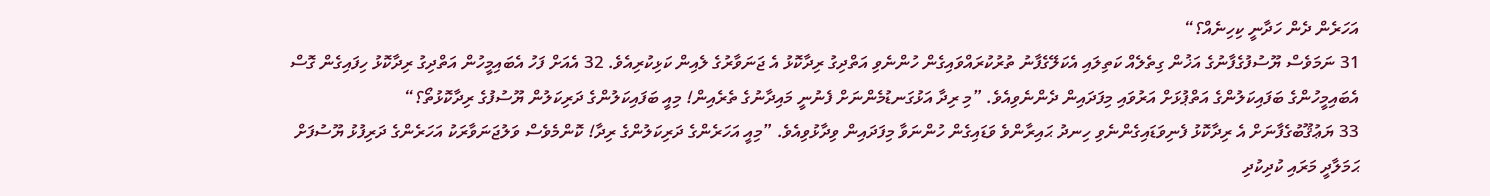އަހަރެން ދެން ހަދާނީ ކިހިނެއް؟“
31 ނަމަވެސް ޔޫސުފުގެފާނުގެ އަޚުން ގިތެލެއް ކަތިލައި އެކަލޭގެފާނު ތުރުކުރައްވައިގެން ހުންނެވި އަތްދިގު ރިދާކޮޅު އެ ޖަނަވާރުގެ ލެއިން ކަޅިކުރިއެވެ. 32 އެއަށް ފަހު އެބައިމީހުން އަތްދިގު ރިދާކޮޅު ހިފައިގެން ގޮސް އެބައިމީހުންގެ ބަފައިކަލުންގެ އަތްޕުޅަށް އަރުވައި މިފަދައިން ދެންނެވިއެވެ. ”މި ރިދާ އަޅުގަނޑުމެންނަށް ފެނުނީ މައިދާނުގެ ތެރެއިން! މިއީ ބަފައިކަލުންގެ ދަރިކަލުން ޔޫސުފުގެ ރިދާކޮޅުތޯ؟“
33 ޔަޢުޤޫބުގެފާނަށް އެ ރިދާކޮޅު ފެނިވަޑައިގެންނެވި ހިނދު ޙައިރާންވެ ވަޑައިގެން ހުންނަވާ މިފަދައިން ވިދާޅުވިއެވެ. ”މިއީ އަހަރެންގެ ދަރިކަލުންގެ ރިދާ! ކޮންމެވެސް ވަލުޖަނަވާރަކު އަހަރެންގެ ދަރިފުޅު ޔޫސުފަށް ޙަމަލާދީ މަރައި ކުދިކުދި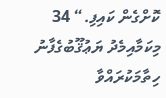ކޮށްގެން ކައިފި.“ 34 މިކަމާއިމެދު ޔަޢުޤޫބުގެފާނު ހިތާމަކުރައްވާ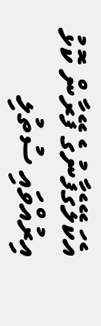އެކަލޭގެފާނުގެ ފޭރާން ކޮޅު އިރުއްވައި ސުތުލި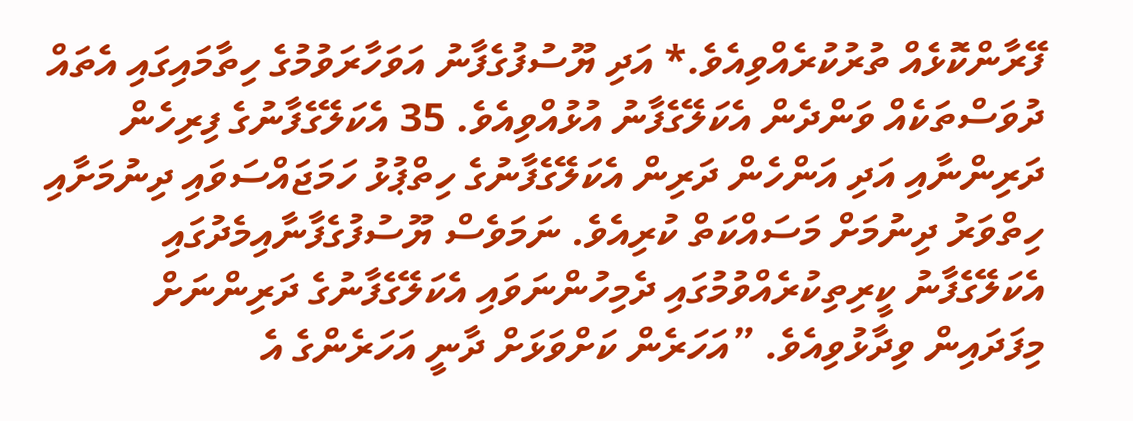ފޭރާންކޮޅެއް ތުރުކުރެއްވިއެވެ.* އަދި ޔޫސުފުގެފާނު އަވަހާރަވުމުގެ ހިތާމައިގައި އެތައް ދުވަސްތަކެއް ވަންދެން އެކަލޭގެފާނު އުޅުއްވިއެވެ. 35 އެކަލޭގެފާނުގެ ފިރިހެން ދަރިންނާއި އަދި އަންހެން ދަރިން އެކަލޭގެފާނުގެ ހިތްޕުޅު ހަމަޖައްސަވައި ދިނުމަށާއި ހިތްވަރު ދިނުމަށް މަސައްކަތް ކުރިއެވެ. ނަމަވެސް ޔޫސުފުގެފާނާއިމެދުގައި އެކަލޭގެފާނު ކީރިތިކުރެއްވުމުގައި ދެމިހުންނަވައި އެކަލޭގެފާނުގެ ދަރިންނަށް މިފަދައިން ވިދާޅުވިއެވެ. ”އަހަރެން ކަށްވަޅަށް ދާނީ އަހަރެންގެ އެ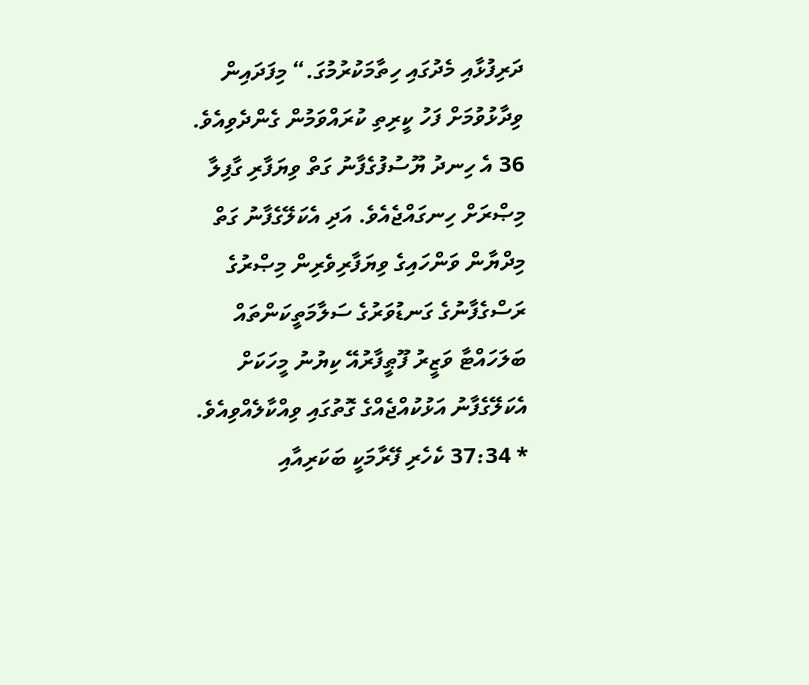ދަރިފުޅާއި މެދުގައި ހިތާމަކުރުމުގަ.“ މިފަދައިން ވިދާޅުވުމަށް ފަހު ކީރިތި ކުރައްވަމުން ގެންދެވިއެވެ.
36 އެ ހިނދު ޔޫސުފުގެފާނު ގަތް ވިޔަފާރި ގާފިލާ މިޞްރަށް ހިނގައްޖެއެވެ. އަދި އެކަލޭގެފާނު ގަތް މިދްޔާން ވަންހައިގެ ވިޔަފާރިވެރިން މިޞްރުގެ ރަސްގެފާނުގެ ގަނޑުވަރުގެ ސަލާމަތީކަންތައް ބަލަހައްޓާ ވަޒީރު ފޫޠީފާރުއޭ ކިޔުނު މީހަކަށް އެކަލޭގެފާނު އަޅުކުއްޖެއްގެ ގޮތުގައި ވިއްކާލެއްވިއެވެ.
* 37:34 ކެހެރި ފޭރާމަކީ ބަކަރިއާއި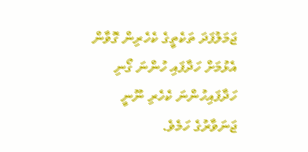ޖަމަލުފަދަ ތަކެތީގެ ކެހެރިން ގޮވާން އެޅުމަށް ހަދާފައި ހުންނަ ގޯނި ހަދާފައިހުންނަ ކެހެރި ނޫނީ ޖަނަވާރުގެ ހަމެވެ.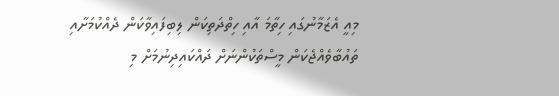މިއީ އެޒަމާނުގައި ހިތާމަ އާއި ހިތްދަތިކަން ލިބިފައިވާކަން ދެއްކުމަށާއި ތައުބާވެއްޖެކަން މީސްތަކުންނަށް ދައްކައިދިނުމަށް މި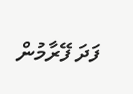ފަދަ ފޭރާމުން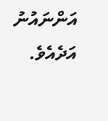އަންނައުނު އަދެއެވެ.